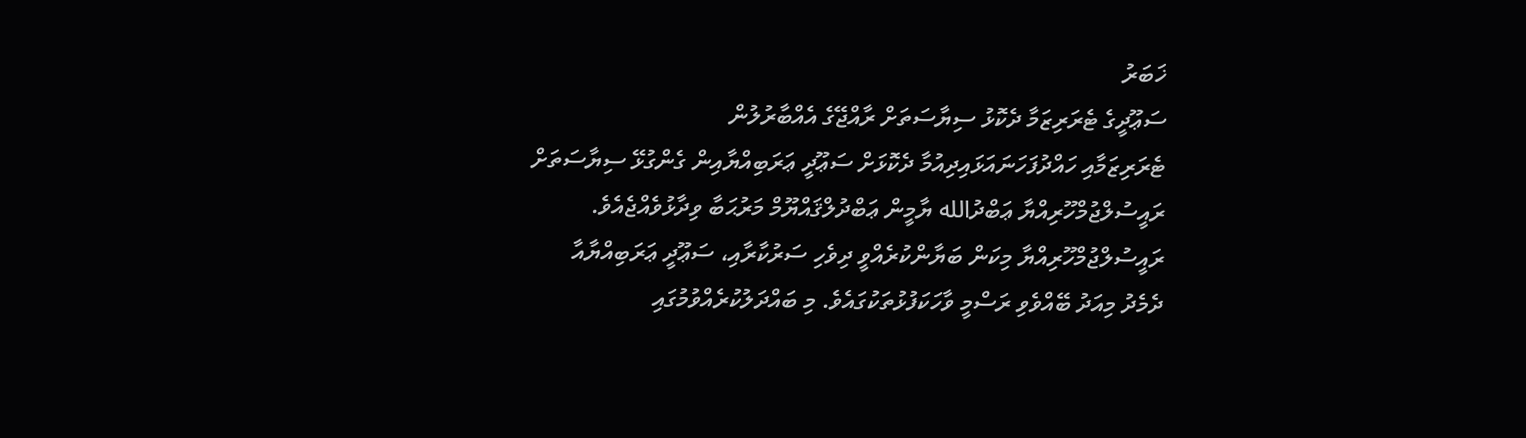ޚަބަރު
ސަޢޫދީގެ ޓެރަރިޒަމާ ދެކޮޅު ސިޔާސަތަށް ރާއްޖޭގެ އެއްބާރުލުން
ޓެރަރިޒަމާއި ހައްދުފަހަނައަޅައިދިއުމާ ދެކޮޅަށް ސަޢޫދީ ޢަރަބިއްޔާއިން ގެންގުޅޭ ސިޔާސަތަށް ރައީސުލްޖުމްހޫރިއްޔާ ޢަބްދުالله ޔާމީން ޢަބްދުލްޤައްޔޫމް މަރުޙަބާ ވިދާޅުވެއްޖެއެވެ.
ރައީސުލްޖުމްހޫރިއްޔާ މިކަން ބަޔާންކުރެއްވީ ދިވެހި ސަރުކާރާއި، ސަޢޫދީ ޢަރަބިއްޔާއާ ދެމެދު މިއަދު ބޭއްވެވި ރަސްމީ ވާހަކަފުޅުތަކުގައެވެ. މި ބައްދަލުކުރެއްވުމުގައި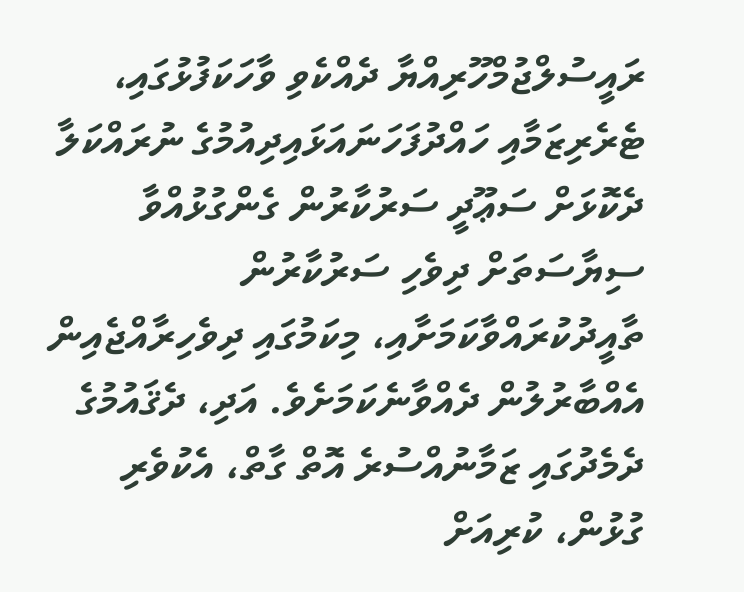ރައީސުލްޖުމްހޫރިއްޔާ ދެއްކެވި ވާހަކަފުޅުގައި، ޓެރެރިޒަމާއި ހައްދުފަހަނައަޅައިދިއުމުގެ ނުރައްކަލާ ދެކޮޅަށް ސަޢޫދީ ސަރުކާރުން ގެންގުޅުއްވާ ސިޔާސަތަށް ދިވެހި ސަރުކާރުން ތާއީދުކުރައްވާކަމަށާއި، މިކަމުގައި ދިވެހިރާއްޖެއިން އެއްބާރުލުން ދެއްވާނެކަމަށެވެ. އަދި، ދެޤައުމުގެ ދެމެދުގައި ޒަމާނުއްސުރެ އޮތް ގާތް، އެކުވެރި ގުޅުން، ކުރިއަށް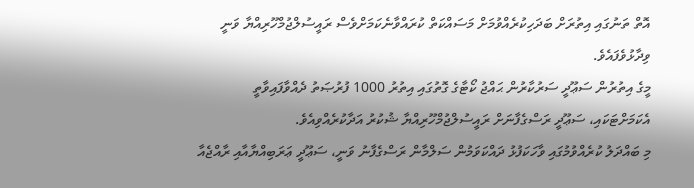އޮތް ތަނުގައި އިތުރަށް ބަދަހިކުރެއްވުމަށް މަސައްކަތް ކުރައްވާނެކަމަށްވެސް ރައީސުލްޖުމްހޫރިއްޔާ ވަނީ ވިދާޅުވެފައެވެ.
މީގެ އިތުރުން ސަޢޫދީ ސަރުކާރުން ޙައްޖު ކޯޓާގެ ގޮތުގައި އިތުރު 1000 ފުރުޞަތު ދެއްވާފައިވާތީ އެކަމަށްޓަކައި، ސަޢޫދީ ރަސްގެފާނަށް ރައީސުލްޖުމްހޫރިއްޔާ ޝުކުރު އަދާކުރެއްވިއެވެ.
މި ބައްދަލު ކުރެއްވުމުގައި ވާހަކަފުޅު ދައްކަވަމުން ސަލްމާން ރަސްގެފާނު ވަނީ، ސަޢޫދީ ޢަރަބިއްޔާއާއި ރާއްޖެއާ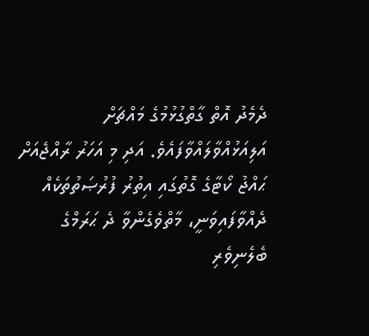ދެމެދު އޮތް ގާތްގުޅުމުގެ މައްޗަށް އަލިއަޅުއްވާލައްވާފައެވެ. އަދި މި އަހަރު ރާއްޖެއަށް ޙައްޖު ކޯޓާގެ ގޮތުގައި އިތުރު ފުރުޞަތުތަކެއް ދެއްވާފައިވަނީ، މާތްވެގެންވާ ދެ ޙަރަމްގެ ބެލެނިވެރި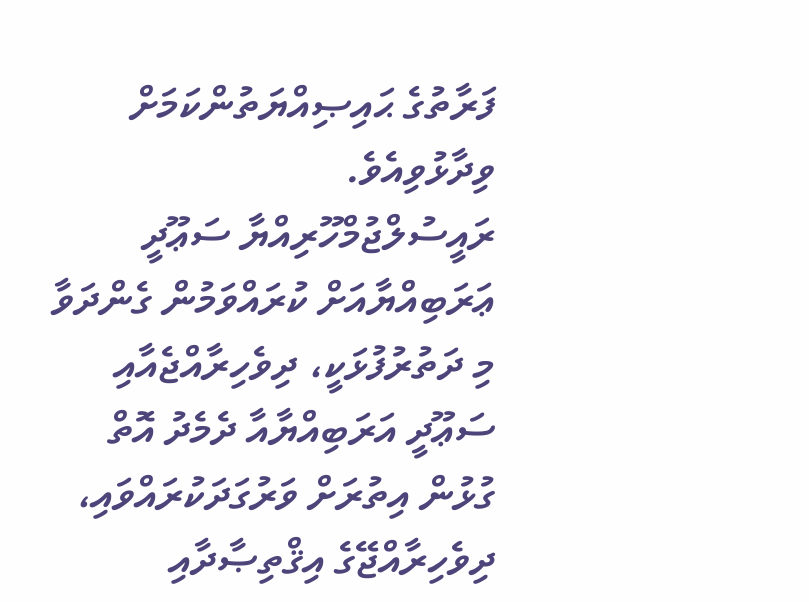ފަރާތުގެ ޙައިޞިއްޔަތުންކަމަށް ވިދާޅުވިއެވެ.
ރައީސުލްޖުމްހޫރިއްޔާ ސަޢޫދީ ޢަރަބިއްޔާއަށް ކުރައްވަމުން ގެންދަވާ މި ދަތުރުފުޅަކީ، ދިވެހިރާއްޖެއާއި ސަޢޫދީ އަރަބިއްޔާއާ ދެމެދު އޮތް ގުޅުން އިތުރަށް ވަރުގަދަކުރައްވައި، ދިވެހިރާއްޖޭގެ އިޤްތިޞާދާއި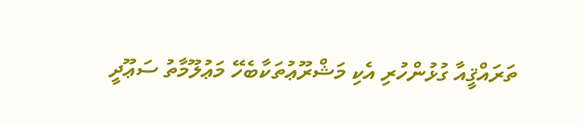ތަރައްޤީއާ ގުޅުންހުރި އެކި މަޝްރޫޢުތަކާބެހޭ މަޢުލޫމާތު ސަޢޫދީ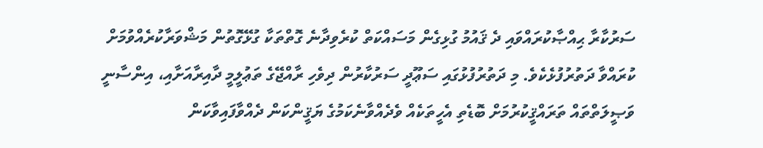ސަރުކާރާ ޙިއްޞާކުރައްވައި ދެ ޤައުމު ގުޅިގެން މަސައްކަތް ކުރެވިދާނެ ގޮތްތަކާ ގުޅޭގޮތުން މަޝްވަރާކުރެއްވުމަށް ކުރައްވާ ދަތުރުފުޅެކެވެ. މި ދަތުރުފުޅުގައި ސަޢޫދީ ސަރުކާރުން ދިވެހި ރާއްޖޭގެ ތަޢުލީމީ ދާއިރާއަށާއި، އިންސާނީ ވަޞީލަތްތައް ތަރައްޤީކުރުމަށް ބޮޑެތި އެހީތަކެއް ވެދެއްވާނެކަމުގެ ޔަޤީންކަން ދެއްވާފައިވާކަން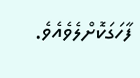ފާހަގަކޮށްލެވެއެވެ.